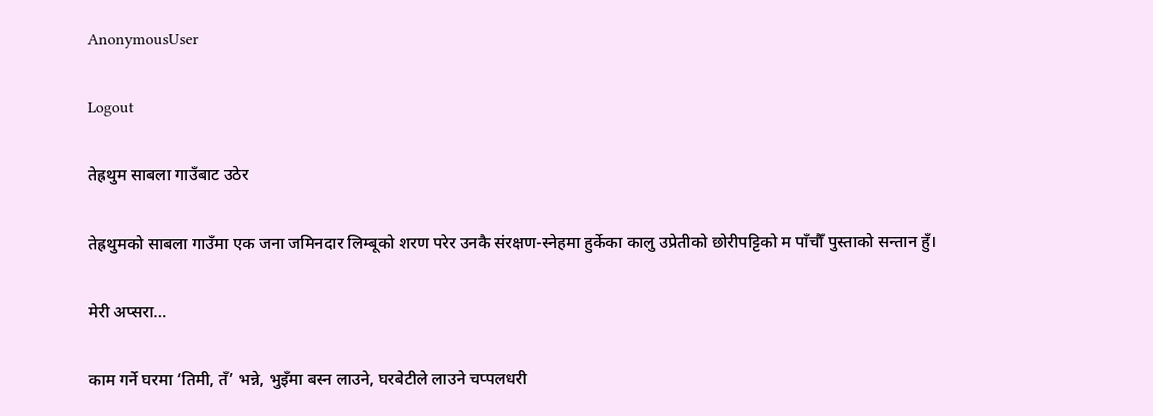AnonymousUser

Logout

तेह्रथुम साबला गाउँबाट उठेर

तेह्रथुमको साबला गाउँमा एक जना जमिनदार लिम्बूको शरण परेर उनकै संरक्षण-स्नेहमा हुर्केका कालु उप्रेतीको छोरीपट्टिको म पाँचौँ पुस्ताको सन्तान हुँ।

मेरी अप्सरा…

काम गर्ने घरमा ‘तिमी, तँ’ भन्ने, भुइँमा बस्न लाउने, घरबेटीले लाउने चप्पलधरी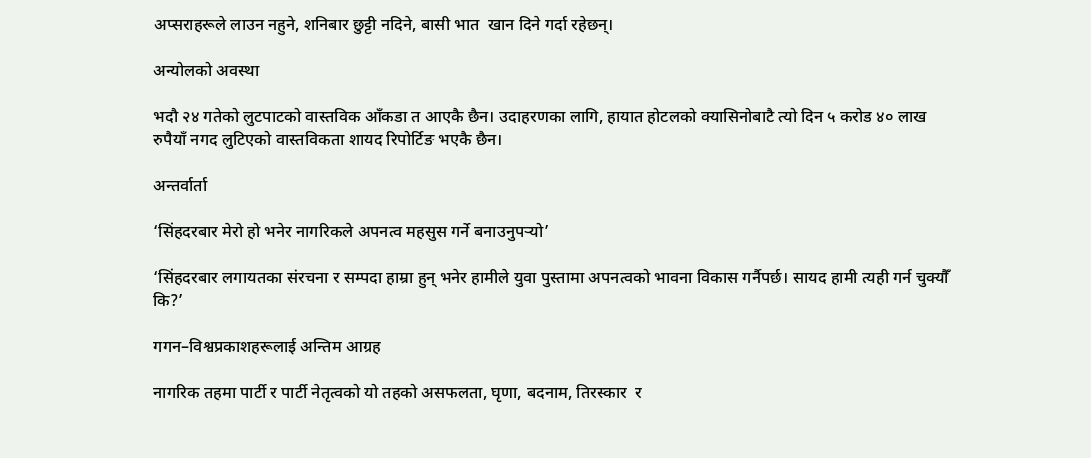अप्सराहरूले लाउन नहुने, शनिबार छुट्टी नदिने, बासी भात  खान दिने गर्दा रहेछन्।

अन्योलको अवस्था

भदौ २४ गतेको लुटपाटको वास्तविक आँकडा त आएकै छैन। उदाहरणका लागि, हायात होटलको क्यासिनोबाटै त्यो दिन ५ करोड ४० लाख रुपैयाँ नगद लुटिएको वास्तविकता शायद रिपोर्टिङ भएकै छैन।

अन्तर्वार्ता

‘सिंहदरबार मेरो हो भनेर नागरिकले अपनत्व महसुस गर्ने बनाउनुपर्‍यो’

‘सिंहदरबार लगायतका संरचना र सम्पदा हाम्रा हुन् भनेर हामीले युवा पुस्तामा अपनत्वको भावना विकास गर्नैपर्छ। सायद हामी त्यही गर्न चुक्यौँ कि?’

गगन–विश्वप्रकाशहरूलाई अन्तिम आग्रह

नागरिक तहमा पार्टी र पार्टी नेतृत्वको यो तहको असफलता, घृणा, बदनाम, तिरस्कार  र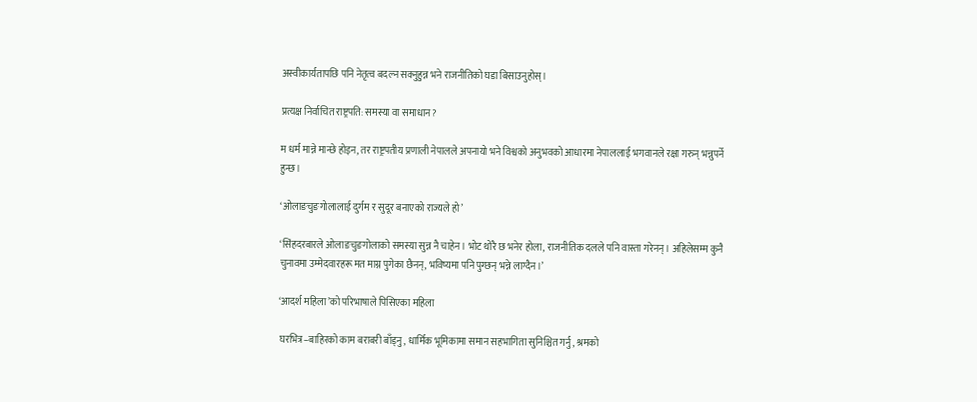अस्वीकार्यतापछि पनि नेतृत्व बदल्न सक्नुहुन्न भने राजनीतिको घडा बिसाउनुहोस्।

प्रत्यक्ष निर्वाचित राष्ट्रपति: समस्या वा समाधान?

म धर्म मान्ने मान्छे होइन, तर राष्ट्रपतीय प्रणाली नेपालले अपनायो भने विश्वको अनुभवको आधारमा नेपाललाई भगवानले रक्षा गरुन् भन्नुपर्ने हुन्छ।

‘ओलाङचुङगोलालाई दुर्गम र सुदूर बनाएको राज्यले हो’

‘सिंहदरबारले ओलाङचुङगोलाको समस्या सुन्न नै चाहेन। भोट थोरै छ भनेर होला, राजनीतिक दलले पनि वास्ता गरेनन्। अहिलेसम्म कुनै चुनावमा उम्मेदवारहरू मत माग्न पुगेका छैनन्, भविष्यमा पनि पुग्छन् भन्ने लाग्दैन।’

‘आदर्श महिला’को परिभाषाले पिसिएका महिला

घरभित्र–बाहिरको काम बराबरी बाँड्नु, धार्मिक भूमिकामा समान सहभागिता सुनिश्चित गर्नु, श्रमको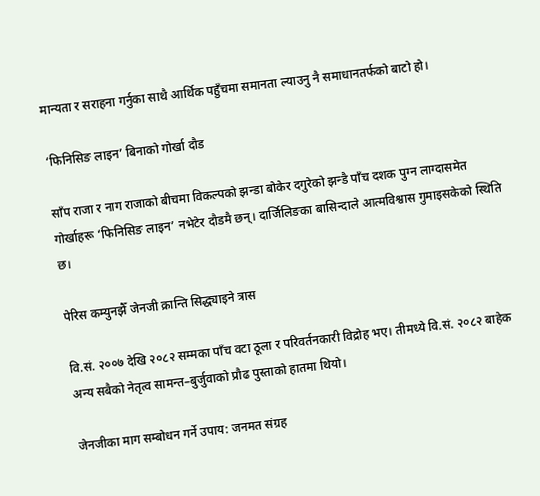मान्यता र सराहना गर्नुका साथै आर्थिक पहुँचमा समानता ल्याउनु नै समाधानतर्फको बाटो हो।

‘फिनिसिङ लाइन’ बिनाको गोर्खा दौड

साँप राजा र नाग राजाको बीचमा विकल्पको झन्डा बोकेर दगुरेको झन्डै पाँच दशक पुग्न लाग्दासमेत गोर्खाहरू ‘फिनिसिङ लाइन’ नभेटेर दौडमै छन्। दार्जिलिङका बासिन्दाले आत्मविश्वास गुमाइसकेको स्थिति छ।

पेरिस कम्युनझैँ जेनजी क्रान्ति सिद्ध्याइने त्रास

वि.सं. २००७ देखि २०८२ सम्मका पाँच वटा ठूला र परिवर्तनकारी विद्रोह भए। तीमध्ये वि.सं. २०८२ बाहेक अन्य सबैको नेतृत्व सामन्त–बुर्जुवाको प्रौढ पुस्ताको हातमा थियो।

जेनजीका माग सम्बोधन गर्ने उपाय: जनमत संग्रह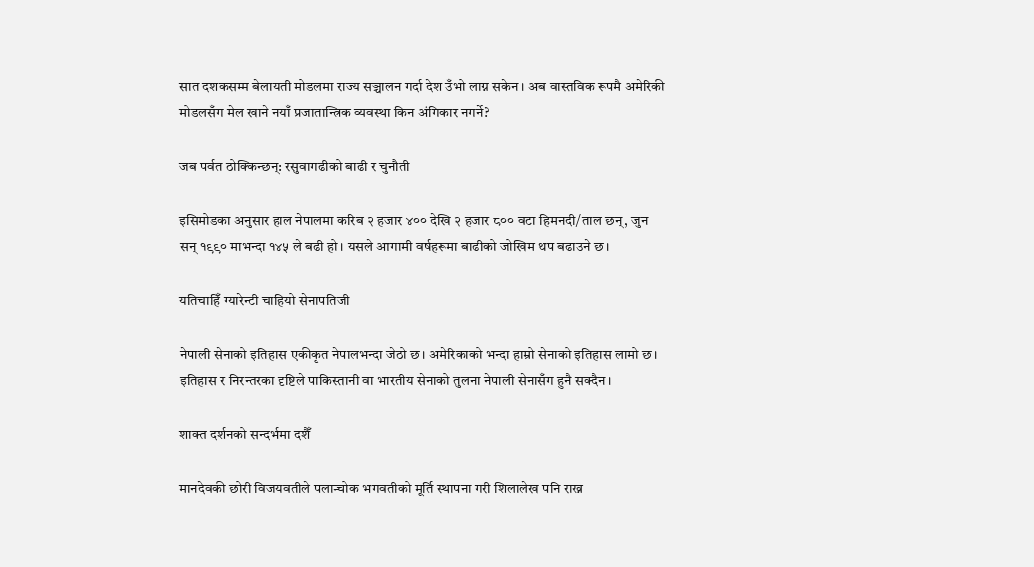सात दशकसम्म बेलायती मोडलमा राज्य सञ्चालन गर्दा देश उँभो लाग्न सकेन। अब वास्तविक रूपमै अमेरिकी मोडलसँग मेल खाने नयाँ प्रजातान्त्रिक व्यवस्था किन अंगिकार नगर्ने?

जब पर्वत ठोक्किन्छन्: रसुवागढीको बाढी र चुनौती

इसिमोडका अनुसार हाल नेपालमा करिब २ हजार ४०० देखि २ हजार ८०० वटा हिमनदी/ताल छन्, जुन सन् १९९० माभन्दा १४५ ले बढी हो। यसले आगामी वर्षहरूमा बाढीको जोखिम थप बढाउने छ।

यतिचाहिँ ग्यारेन्टी चाहियो सेनापतिजी

नेपाली सेनाको इतिहास एकीकृत नेपालभन्दा जेठो छ। अमेरिकाको भन्दा हाम्रो सेनाको इतिहास लामो छ। इतिहास र निरन्तरका दृष्टिले पाकिस्तानी वा भारतीय सेनाको तुलना नेपाली सेनासँग हुनै सक्दैन।

शाक्त दर्शनको सन्दर्भमा दशैँ

मानदेवकी छोरी विजयवतीले पलान्चोक भगवतीको मूर्ति स्थापना गरी शिलालेख पनि राख्न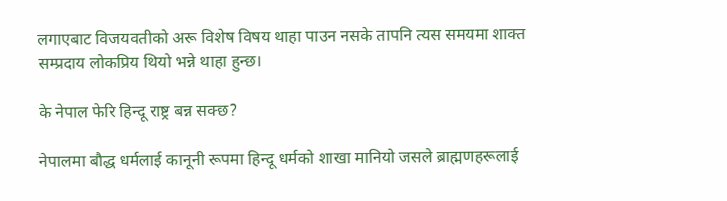लगाएबाट विजयवतीको अरू विशेष विषय थाहा पाउन नसके तापनि त्यस समयमा शाक्त सम्प्रदाय लोकप्रिय थियो भन्ने थाहा हुन्छ।

के नेपाल फेरि हिन्दू राष्ट्र बन्न सक्छ?

नेपालमा बौद्ध धर्मलाई कानूनी रूपमा हिन्दू धर्मको शाखा मानियो जसले ब्राह्मणहरूलाई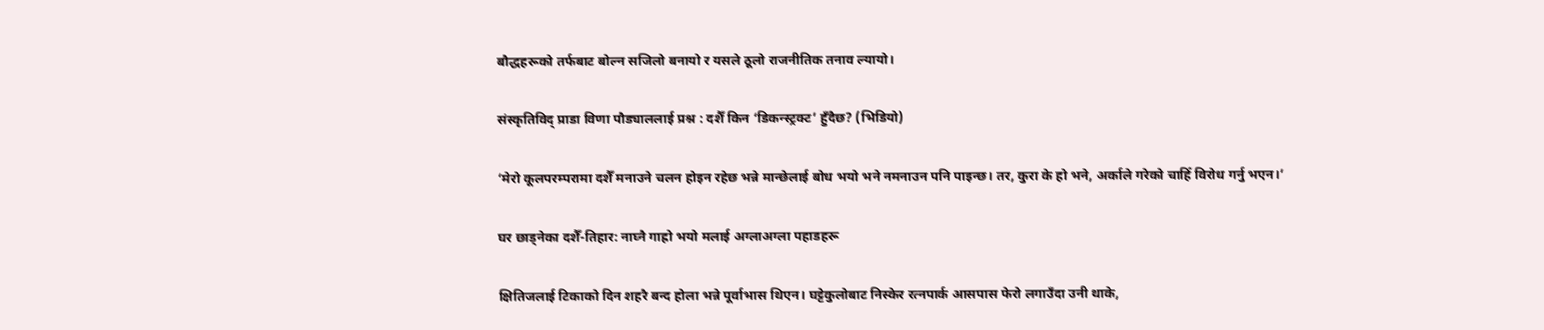बौद्धहरूको तर्फबाट बोल्न सजिलो बनायो र यसले ठूलो राजनीतिक तनाव ल्यायो।

संस्कृतिविद् प्राडा विणा पौड्याललाई प्रश्न : दशैँ किन ‘डिकन्स्ट्रक्ट’ हुँदैछ? (भिडियो)

‘मेरो कूलपरम्परामा दशैँ मनाउने चलन होइन रहेछ भन्ने मान्छेलाई बोध भयो भने नमनाउन पनि पाइन्छ। तर, कुरा के हो भने, अर्काले गरेको चाहिँ विरोध गर्नु भएन।’

घर छाड्नेका दशैँ-तिहार: नाघ्नै गाह्रो भयो मलाई अग्लाअग्ला पहाडहरू

क्षितिजलाई टिकाको दिन शहरै बन्द होला भन्ने पूर्वाभास थिएन। घट्टेकुलोबाट निस्केर रत्नपार्क आसपास फेरो लगाउँदा उनी थाके,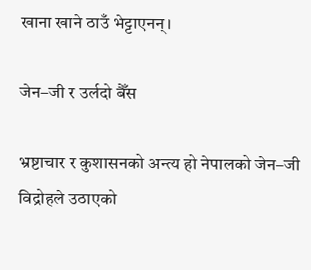खाना खाने ठाउँ भेट्टाएनन्।

जेन–जी र उर्लदो बैँस

भ्रष्टाचार र कुशासनको अन्त्य हो नेपालको जेन–जी विद्रोहले उठाएको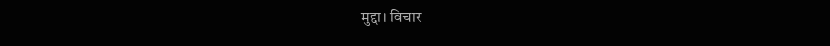मुद्दा। विचार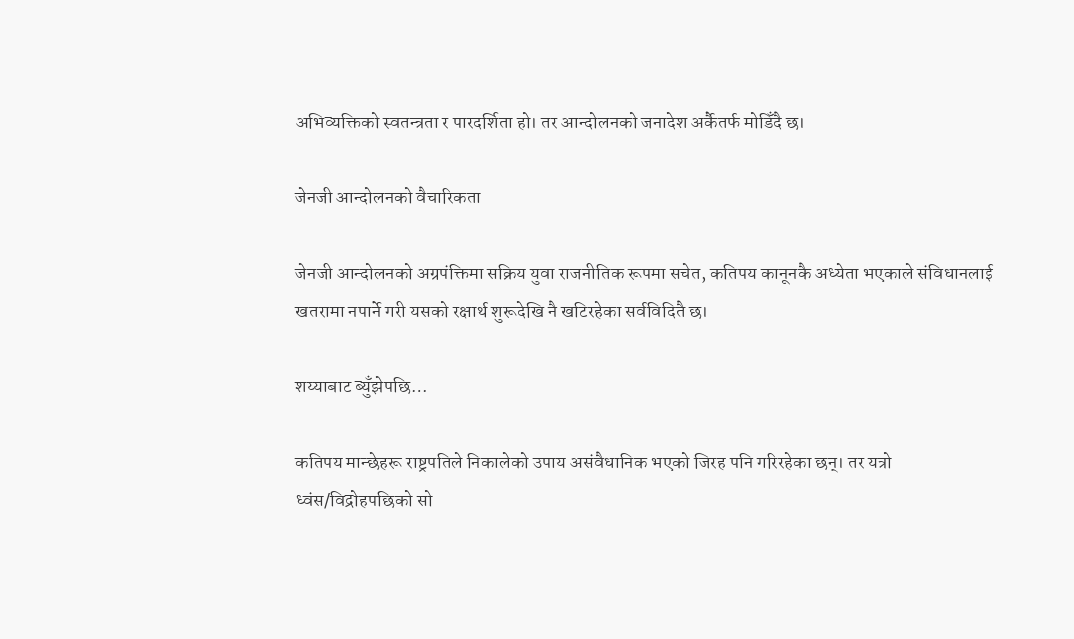अभिव्यक्तिको स्वतन्त्रता र पारदर्शिता हो। तर आन्दोलनको जनादेश अर्कैतर्फ मोडिँदै छ।

जेनजी आन्दोलनको वैचारिकता

जेनजी आन्दोलनको अग्रपंक्तिमा सक्रिय युवा राजनीतिक रूपमा सचेत, कतिपय कानूनकै अध्येता भएकाले संविधानलाई खतरामा नपार्ने गरी यसको रक्षार्थ शुरूदेखि नै खटिरहेका सर्वविदितै छ।

शय्याबाट ब्युँझेपछि…

कतिपय मान्छेहरू राष्ट्रपतिले निकालेको उपाय असंवैधानिक भएको जिरह पनि गरिरहेका छन्। तर यत्रो ध्वंस/विद्रोहपछिको सो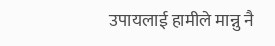उपायलाई हामीले मान्नु नै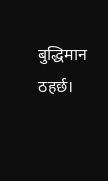बुद्धिमान ठहर्छ।